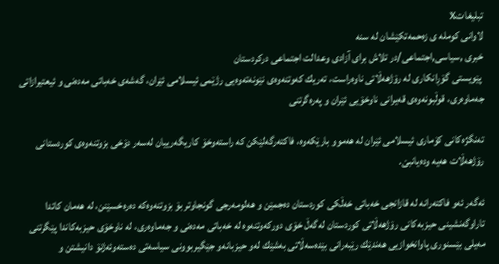تبليغاتX
لاوانی کومله ی زه‌حمه‌تكێشان‌ له سنه
خبری ,سیاسی,اجتماعی/در تلاش برای آزادی وعدالت اجتماعی درکردستان
 پێویستی‌ گۆڕانكاری‌ له‌ رۆژهه‌ڵاتی‌ ناوه‌راست، ته‌ریك كه‌وتنه‌وه‌ی‌ نێونه‌ته‌وه‌یی‌ رژێمی‌ ئیسلامی‌ ئێران، گه‌شه‌ی‌ خه‌باتی‌ مه‌ده‌نی‌ و ئیعتیرازاتی‌ جه‌ماوه‌ری‌، قوڵبونه‌وه‌ی‌ قه‌یرانی‌ ناوخۆیی‌ ئێران و په‌ره‌گرتنی‌

ته‌نگژه‌كانی‌ كۆماری‌ ئیسلامی‌ ئێران له‌ هه‌موو بارێكه‌وه‌، فاكته‌رگه‌لێكن كه‌ راسته‌وخۆ كاریگه‌رییان له‌سه‌ر دۆخی‌ بزوتنه‌وه‌ی‌ كوردستانی‌ رۆژهه‌ڵات هه‌یه‌ وده‌یانبێ‌.

ئه‌گه‌ر ئه‌و فاكته‌رانه‌ له‌ قازانجی‌ خه‌باتی‌ خه‌ڵكی‌ كوردستان ده‌جمێن و هه‌لومه‌رجی‌ گونجاوتر بۆ بزوتنه‌وه‌كه‌ ده‌ره‌خسێنن، له‌ هه‌مان كاتدا تاراوگه‌نشینی‌ حیزبه‌كانی‌ رۆژهه‌ڵاتی‌ كوردستان له‌گه‌ڵ خۆی‌ دوركه‌وتنه‌وه‌ له‌ خه‌باتی‌ مه‌ده‌نی‌ و جه‌ماوه‌ری‌، له‌ ناوخۆی‌ حیزبه‌كاندا پێگرتنی‌ مه‌یلی‌ بێسنوری‌ پاوانخوازیی‌ هه‌ندێك رێبه‌رانی‌ بێده‌سه‌ڵاتی‌ به‌شێك له‌و حیزبانه‌و جێگیربوونی‌ سیاسه‌تی‌ ده‌سته‌وئه‌ژنۆ دانیشتن و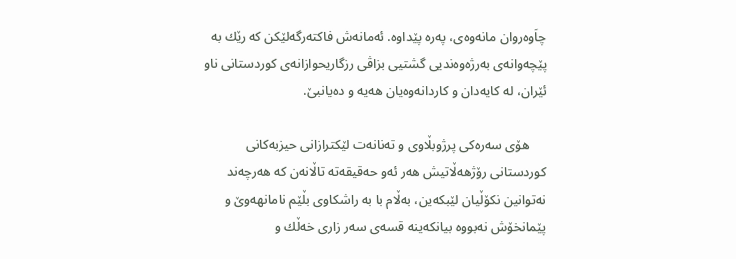چاَوه‌روان مانه‌وه‌ی‌، په‌ره‌ پێداوه‌. ئه‌مانه‌ش فاكته‌رگه‌لێكن كه‌ رێك به‌ پێچه‌وانه‌ی‌ به‌رژه‌وه‌ندیی‌ گشتیی‌ بزاڤی‌ رزگاریحوازانه‌ی‌ كوردستانی‌ ناو ئێران، له‌ كایه‌دان و كاردانه‌وه‌یان هه‌یه‌ و ده‌یانبێ‌.

     هۆی‌ سه‌ره‌كی‌ پرژوبڵاوی‌ و ته‌نانه‌ت لێكترازانی‌ حیزبه‌كانی‌ كوردستانی‌ رۆژهه‌ڵاتیش هه‌ر ئه‌و حه‌قیقه‌ته‌ تاڵانه‌ن كه‌ هه‌رچه‌ند نه‌توانین نكۆڵیان لێبكه‌ین، به‌ڵام با به‌ راشكاوی‌ بڵێم نامانهه‌وێ‌ و پێمانخۆش نه‌بووه‌ بیانكه‌ینه‌ قسه‌ی‌ سه‌ر زاری‌ خه‌ڵك و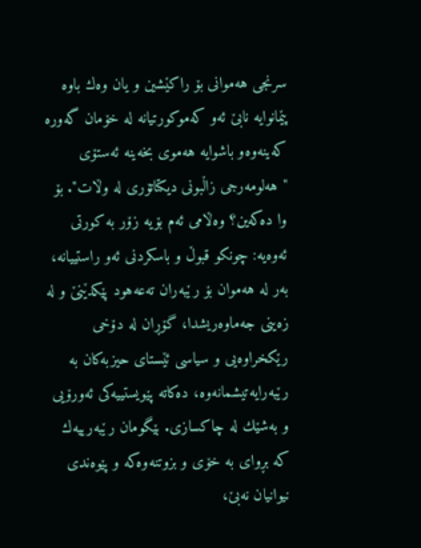سرنجی‌ هه‌موانی‌ بۆ راكێشین و یان وه‌ك باوه‌ پێمانوایه‌ نابێ‌ ئه‌و كه‌موكورتیانه‌ له‌ خۆمان گه‌وره‌ كه‌ینه‌وه‌و باشوایه‌ هه‌موی‌ بخه‌ینه‌ ئه‌ستۆی‌ "هه‌لومه‌رجی‌ زاڵبونی‌ دیكتاتۆری‌ له‌ وڵات". بۆ وا ده‌كه‌ین؟ وه‌ڵامی‌ ئه‌م بۆیه‌ زۆر به‌ كورتی‌ ئه‌وه‌یه‌: چونكو قبوڵ و باسكردنی‌ ئه‌و راستییانه‌، به‌ر له‌ هه‌موان بۆ رێبه‌ران ته‌عه‌هود پێكدێنێ‌ و له‌ زه‌ینی‌ جه‌ماوه‌ریشدا، گۆڕان له‌ دۆخی‌ رێكخراوه‌یی‌ و سیاسی‌ ئێستای‌ حیزبه‌كان به‌ رێبه‌رایه‌تیشمانه‌وه‌، ده‌كاته‌ پێویستییه‌كی‌ ئه‌ورۆیی‌ و به‌شێك له‌ چاكسازی‌. بێگومان رێبه‌رییه‌ك كه‌ بڕوای به‌ خۆی‌ و بزوتنه‌وه‌كه‌ و پێوه‌ندی‌ نیوانیان نه‌بێ‌،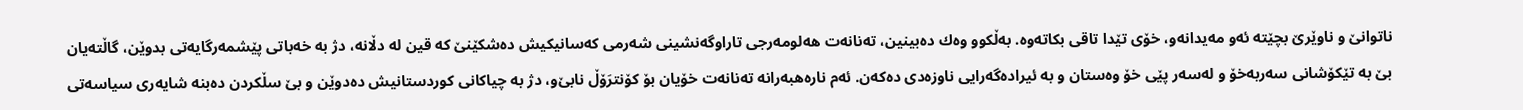ناتوانێ‌ و ناوێرێ‌ بچێته‌ ئه‌و مه‌یدانه‌و، خۆی‌ تێدا تاقی‌ بكاته‌وه‌. به‌ڵكوو وه‌ك ده‌بینین، ته‌نانه‌ت هه‌لومه‌رجی‌ تاراوگه‌نشینی‌ شه‌رمی‌ كه‌سانیكیش ده‌شكێنێ‌ كه‌ قین له‌ دڵانه‌، دژ به‌ خه‌باتی‌ پێشمه‌رگایه‌تی‌ بدوێن، گاڵته‌یان بێ‌ به‌ تێكۆشانی‌ سه‌ربه‌خۆ و له‌سه‌ر پێی‌ خۆ وه‌ستان و به‌ ئیراده‌گه‌رایی‌ ناوزه‌دی‌ ده‌كه‌ن. ئه‌م ناره‌هبه‌رانه‌ ته‌نانه‌ت خۆیان بۆ كۆنترَۆڵ نابێ‌و، دژ به‌ چیاكانی‌ كوردستانیش ده‌دوێن و بێ‌ سڵكردن ده‌بنه‌ شایه‌ری‌ سیاسه‌تی‌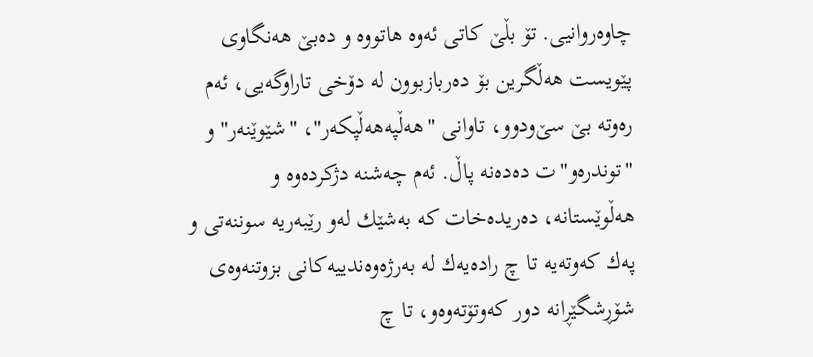چاوه‌روانیی‌. تۆ بڵێ‌ كاتی‌ ئه‌وه‌ هاتووه‌ و ده‌بێ‌ هه‌نگاوی‌ پێویست هه‌ڵگرین بۆ ده‌ربازبوون له‌ دۆخی‌ تاراوگه‌یی‌، ئه‌م ره‌وته‌ بێ‌ سێ‌ودوو، تاوانی‌ "هه‌ڵپه‌هه‌ڵپكه‌ر"، "شێوێنه‌ر" و "توندره‌و"ت ده‌ده‌نه‌ پاڵ. ئه‌م چه‌شنه‌ دژكرده‌وه‌ و هه‌ڵوێستانه‌، ده‌ریده‌خات كه‌ به‌شێك له‌و رێبه‌ریه‌ سوننه‌تی‌ و په‌ك كه‌وته‌یه‌ تا چ راده‌یه‌ك له‌ به‌رژه‌وه‌ندییه‌كانی‌ بزوتنه‌وه‌ی‌ شۆڕشگێڕانه‌ دور كه‌وتۆته‌وه‌و، تا چ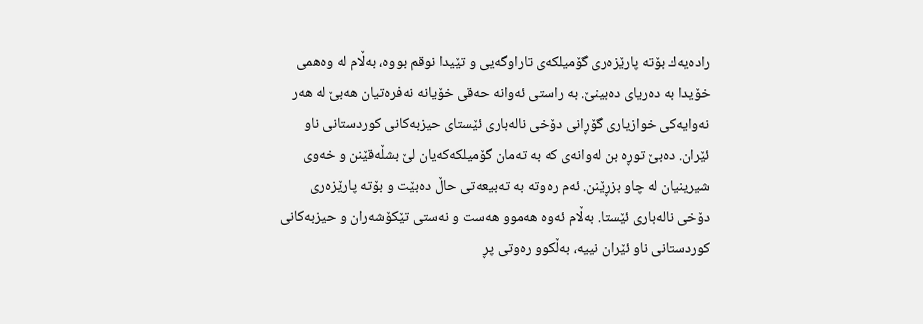راده‌یه‌ك بۆته‌ پارێزه‌ری‌ گۆمیلكه‌ی‌ تاراوگه‌یی‌ و تێیدا نوقم بووه‌، به‌ڵام له‌ وه‌همی‌ خۆیدا به‌ ده‌ریای‌ ده‌بینێ‌. به‌ راستی‌ ئه‌وانه‌ حه‌قی‌ خۆیانه‌ نه‌فره‌تیان هه‌بێ‌ له‌ هه‌ر نه‌وایه‌كی‌ خوازیاری‌ گۆڕانی‌ دۆخی‌ ناله‌باری‌ ئێستای‌ حیزبه‌كانی‌ كوردستانی‌ ناو ئێران. ده‌بێ‌ توڕه‌ بن له‌وانه‌ی‌ كه‌ به‌ ته‌مان گۆمیلكه‌كه‌یان لێ‌ بشڵه‌قێنن و خه‌وی‌ شیرینیان له‌ چاو بزڕێنن. ئه‌م ره‌وته‌ به‌ ته‌بیعه‌تی‌ حاڵ ده‌بێت و بۆته‌ پارێزه‌ری‌ دۆخی‌ ناله‌باری‌ ئێستا. به‌ڵام ئه‌وه‌ هه‌موو هه‌ست و نه‌ستی‌ تێكۆشه‌ران و حیزبه‌كانی‌ كوردستانی‌ ناو ئێران نییه‌، به‌ڵكوو ره‌وتی‌ پڕ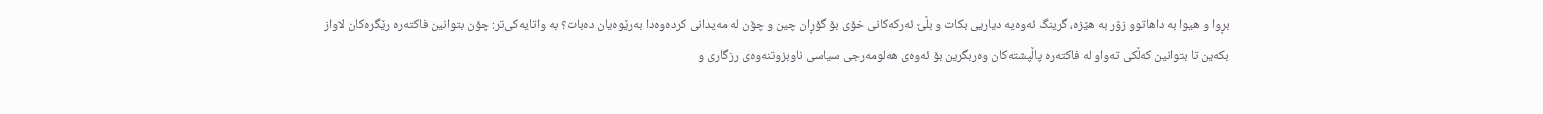بڕوا و هیوا به‌ داهاتوو زۆر به‌ هێزه‌، گرینگ ئه‌وه‌یه‌ دیاریی‌ بكات و بڵێ‌ ئه‌ركه‌كانی‌ خۆی‌ بۆ گۆڕان چین و چۆن له‌ مه‌یدانی‌ كرده‌وه‌دا به‌رێوه‌یان ده‌بات؟ به‌ واتایه‌كی‌تر: چۆن بتوانین فاكته‌ره‌ رێگره‌كان لاواز بكه‌ین تا بتوانین كه‌ڵكی‌ ته‌واو له‌ فاكته‌ره‌ پاڵپشته‌كان وه‌ربگرین بۆ ئه‌وه‌ی‌ هه‌لومه‌رجی‌ سیاسی‌ ناوبزوتنه‌وه‌ی‌ رزگاری‌ و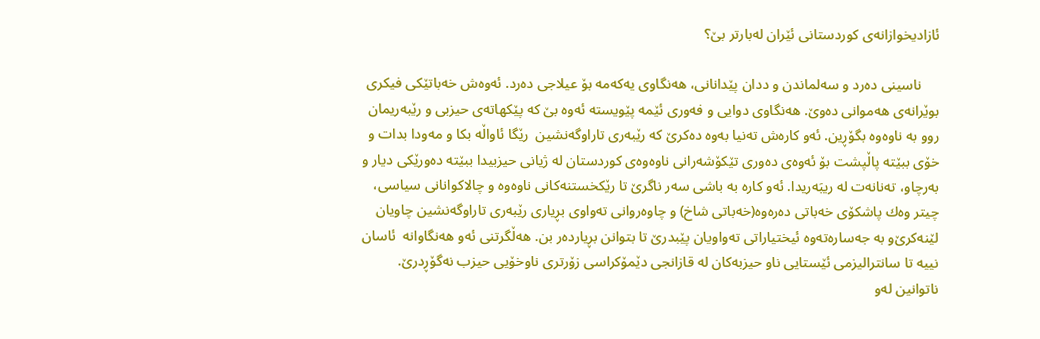ئازادیخوازانه‌ی‌ كوردستانی‌ ئێران له‌بارتر بێ‌؟

     ناسینی‌ ده‌رد و سه‌لماندن و ددان پێدانانی‌، هه‌نگاوی‌ یه‌كه‌مه‌ بۆ عیلاجی‌ ده‌رد. ئه‌وه‌ش خه‌باتێكی‌ فیكری‌ بوێرانه‌ی‌ هه‌موانی‌ ده‌وێ‌. هه‌نگاوی‌ دوایی‌ و فه‌وری‌ ئێمه‌ پێویسته‌ ئه‌وه‌ بێ‌ كه‌ پێكهاته‌ی‌ حیزبی‌ و رێبه‌ریمان روو به‌ ناوه‌وه‌ بگۆڕین. ئه‌و كاره‌ش ته‌نیا به‌وه‌ ده‌كرێ‌ كه‌ رێبه‌ری‌ تاراوگه‌نشین  رێگا ئاواڵه‌ بكا و مه‌ودا بدات و خۆی‌ ببێته‌ پاڵپشت بۆ ئه‌وه‌ی‌ ده‌وری‌ تێكۆشه‌رانی‌ ناوه‌وه‌ی‌ كوردستان له‌ ژیانی‌ حیزبیدا ببێته‌ ده‌ورێكی‌ دیار و به‌رچاو، ته‌نانه‌ت له‌ ریبَه‌ریدا. ئه‌و كاره‌ به‌ باشی‌ سه‌ر ناگرێ‌ تا رێكخستنه‌كانی‌ ناوه‌وه‌ و چالاكوانانی‌ سیاسی‌، چیتر وه‌ك پاشكۆی‌ خه‌باتی‌ ده‌ره‌وه‌(خه‌باتی‌ شاخ) و چاوه‌روانی‌ ته‌واوی‌ بڕیاری‌ رێبه‌ری‌ تاراوگه‌نشین چاویان لێنه‌كرێ‌و به‌ جه‌ساره‌ته‌وه‌ ئیختیاراتی‌ ته‌واویان پێبدرێ‌ تا بتوانن بڕیارده‌ر بن. هه‌ڵگرتنی‌ ئه‌و هه‌نگاوانه‌  ئاسان نییه‌ تا سانترالیزمی‌ ئێستایی‌ ناو حیزبه‌كان له‌ قازانجی‌ دێمۆكراسی‌ زۆرتری‌ ناوخۆیی‌ حیزب نه‌گۆڕدرێ‌. ناتوانین له‌و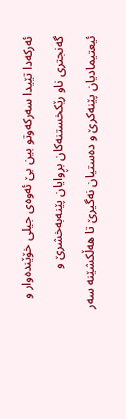ئه‌ركه‌دا تێیدا سه‌ركه‌وتو بین بێ‌ ئه‌وه‌ی‌ جیلی‌ خۆێنده‌وار و گه‌نجتری‌ ناو رێكخستنه‌كان بڕوایان پێنه‌به‌خشرێ‌ و ئیعتیمادیان پێنه‌كرێ‌ و ده‌ستیان نه‌گیرێ‌ تا هه‌ڵكشێنه‌ سه‌ر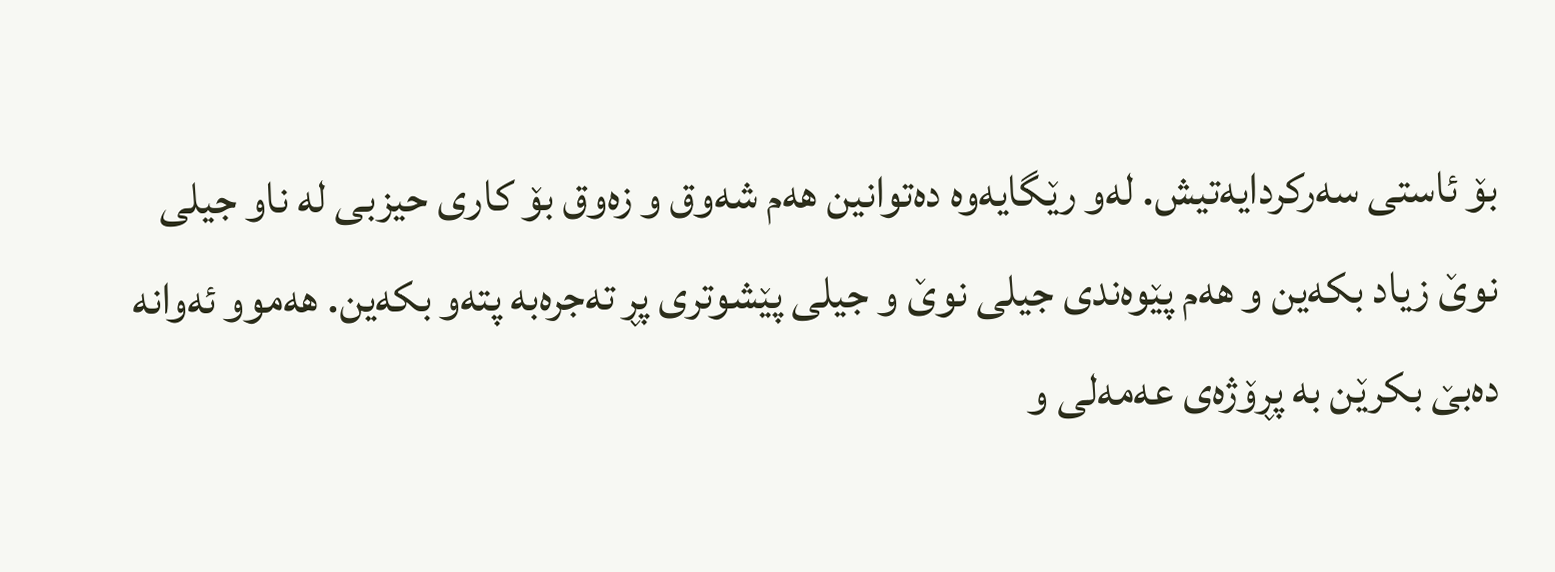بۆ ئاستی‌ سه‌ركردایه‌تیش. له‌و رێگایه‌وه‌ ده‌توانین هه‌م شه‌وق و زه‌وق بۆ كاری‌ حیزبی‌ له‌ ناو جیلی‌ نوێ‌ زیاد بكه‌ین و هه‌م پێوه‌ندی‌ جیلی‌ نوێ‌ و جیلی‌ پێشوتری‌ پڕ ته‌جره‌به‌ پته‌و بكه‌ین. هه‌موو ئه‌وانه‌ ده‌بێ‌ بكرێن به‌ پڕۆژه‌ی‌ عه‌مه‌لی‌ و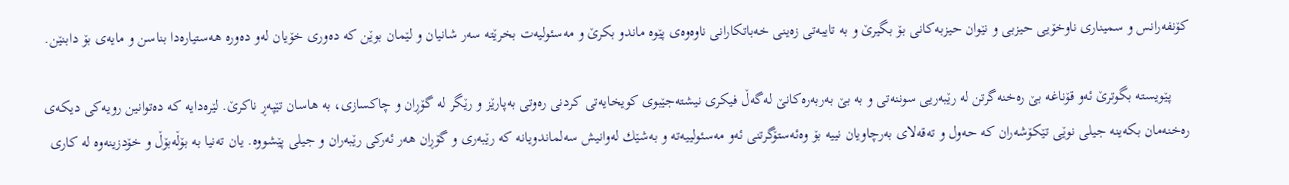كۆنفه‌رانس و سمیناری‌ ناوخۆیی‌ حیزبی‌ و نێوان حیزبه‌كانی‌ بۆ بگیرێ‌ و به‌ تایبه‌تی‌ زه‌ینی‌ خه‌باتكارانی‌ ناوه‌وه‌ی‌ پێوه‌ ماندو بكرێ‌ و مه‌سئولیه‌ت بخرێته‌ سه‌ر شانیان و لێمان بوێن كه‌ ده‌وری‌ خۆیان له‌و ده‌وره‌ هه‌ستیاره‌دا بناسن و مایه‌ی‌ بۆ دابنێن.

     پێویسته‌ بگوترێ‌ ئه‌و قۆناغه‌ بێ‌ ره‌خنه‌گرتن له‌ رێبه‌ریی‌ سوننه‌تی‌ و به‌ بێ‌ به‌ربه‌ره‌كانێ‌ له‌گه‌ڵ فیكری‌ نیشته‌جێبوی‌ كویخایه‌تی‌ كردنی‌ ره‌وتی‌ به‌پارێز و رێگر له‌ گۆڕان و چاكسازی‌، به‌ هاسان تێپه‌ڕ ناكرێ‌. لێره‌دایه‌ كه‌ ده‌توانین رویه‌كی‌ دیكه‌ی‌ ره‌خنه‌مان بكه‌ینه‌ جیلی‌ نوێی‌ تێكۆشه‌ران كه‌ حه‌ول و ته‌قه‌لای‌ به‌رچاویان نییه‌ بۆ وه‌ئه‌ستۆگرتنی‌ ئه‌و مه‌سئولییه‌ته‌ و به‌شێك له‌وانیش سه‌لماندویانه‌ كه‌ رێبه‌ری‌ و گۆڕان هه‌ر ئه‌ركی‌ رێبه‌ران و جیلی‌ پێشووه‌. یان ته‌نیا به‌ بۆڵه‌بۆڵ و خۆدزینه‌وه‌ له‌ كاری‌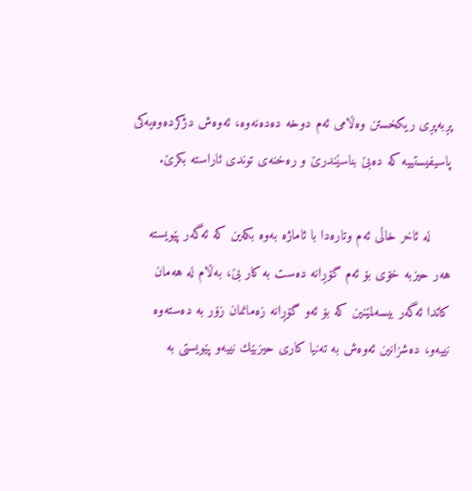پڕبه‌پڕی‌ ریكخستن وه‌ڵامی‌ ئه‌م دوخه‌ ده‌ده‌نه‌وه‌، ئه‌وه‌ش دژكرده‌وه‌یه‌كی‌ پاسیفیستییه‌ كه‌ ده‌بێ‌ بناسێندرێ‌ و ره‌خنه‌ی‌ توندی‌ ئاراسته‌ بكرێ‌.

     له‌ ئاخر خاڵی‌ ئه‌م وتاره‌دا با ئاماژه‌ به‌وه‌ بكه‌ین كه‌ ئه‌گه‌ر پێویسته‌ هه‌ر حیزبه‌ خۆی‌ بۆ ئه‌م گۆڕانه‌ ده‌ست به‌ كار بێ‌، به‌ڵام له‌ هه‌مان كاتدا ئه‌گه‌ر بیسه‌لمێنین كه‌ بۆ ئه‌و گۆڕانه‌ زه‌مانمان زۆر به‌ ده‌سته‌وه‌ نییه‌و، ده‌شزانین ئه‌وه‌ش به‌ ته‌نیا كاری‌ حیزبێك نییه‌و پێویستی‌ به‌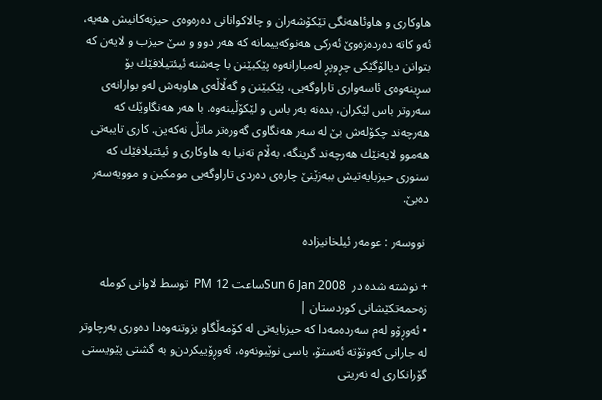هاوكاری‌ و هاوئاهه‌نگی‌ تێكۆشه‌ران و چالاكوانانی‌ ده‌ره‌وه‌ی‌ حیزبه‌كانیش هه‌یه‌، ئه‌و كاته‌ ده‌رده‌زه‌وێ‌ ئه‌ركی‌ هه‌نوكه‌ییمانه‌ كه‌ هه‌ر دوو و سێ‌ حیزب و لایه‌ن كه‌ بتوانن دیالۆگێكی‌ چڕوپڕ له‌مبارانه‌وه‌ پێكبێنن با چه‌شنه‌ ئیئتیلافێك بۆ سڕینه‌وه‌ی‌ ئاسه‌واری‌ تاراوگه‌یی‌، پێكبێنن و گه‌ڵاڵه‌ی‌ هاوبه‌ش له‌و بوارانه‌ی‌ سه‌روتر باس لێكران، بده‌نه‌ به‌ر باس و لێكۆڵینه‌وه‌. با هه‌ر هه‌نگاوێك كه‌ هه‌رچه‌ند چكۆله‌ش بێ‌ له‌ سه‌ر هه‌نگاوی‌ گه‌وره‌تر ماتڵ نه‌كه‌ین. كاری‌ تایبه‌تی‌ هه‌موو لایه‌نێك هه‌رچه‌ند گرینگه‌، به‌ڵام ته‌نیا به‌ هاوكاری‌ و ئیئتیلافێك كه‌ سنوری‌ حیزبایه‌تیش ببه‌زێنێ‌ چاره‌ی‌ ده‌ردی‌ تاراوگه‌یی‌ مومكین و موویه‌سه‌ر ده‌بێ‌.

 نووسه‌ر : عومه‌ر ئیلخانیزاده

+ نوشته شده در  Sun 6 Jan 2008ساعت 12 PM  توسط لاوانی کومله زه‌حمه‌تكێشانی‌ کوردستان |
• ئه‌وڕۆ‌و له‌م سه‌رده‌مه‌دا كه‌ حیزبایه‌تی‌ له‌ كۆمه‌ڵگا‌و بزوتنه‌وه‌دا ده‌وری‌ به‌رچاوتر له‌ جارانی‌ كه‌وتۆته‌ ئه‌ستۆ، باسی‌ نوێبونه‌وه‌، ئه‌وڕۆییكردن‌و به‌ گشتی‌ پێویستی‌ گۆرانكاری‌ له‌ نه‌ریتی‌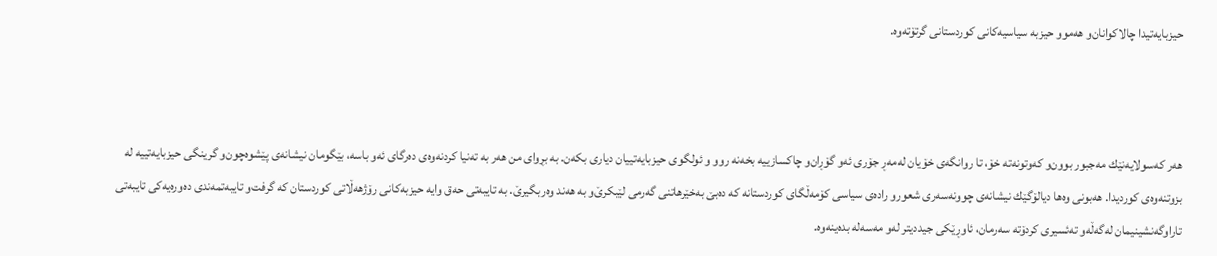حیزبایه‌تیدا چالاكوانان‌و هه‌موو حیزبه‌ سیاسیه‌كانی‌ كوردستانی‌ گرتۆته‌وه‌.



هه‌ر كه‌سولایه‌نێك مه‌جبور بوون‌و كه‌وتونه‌ته‌ خۆ، تا روانگه‌ی‌ خۆیان له‌مه‌ڕ جۆری‌ ئه‌و گۆڕان‌و چاكسازییه‌ بخه‌نه‌ روو ‌و ئولگوی‌ حیزبایه‌تییان دیاری‌ بكه‌ن. به‌ بڕوای‌ من هه‌ر به‌ ته‌نیا كردنه‌وه‌ی‌ ده‌رگای‌ ئه‌و باسه‌، بێگومان نیشانه‌ی‌ پێشوه‌چون‌و گرینگی‌ حیزبایه‌تییه‌ له‌ بزوتنه‌وه‌ی‌ كوردیدا. هه‌بونی‌ وه‌ها دیالۆگێك نیشانه‌ی‌ چوونه‌سه‌ری‌ شعور‌و راده‌ی‌ سیاسی‌ كۆمه‌ڵگای‌ كوردستانه‌ كه‌ ده‌بێ‌ به‌خێرهاتنی‌ گه‌رمی‌ لێبكرێ‌و به‌ هه‌ند وه‌ربگیرێ‌. به‌ تایبه‌تی‌ حه‌ق وایه‌ حیزبه‌كانی‌ رۆژهه‌ڵاتی‌ كوردستان كه‌ گرفت‌و تایبه‌تمه‌ندی‌ ده‌وره‌یه‌كی‌ تایبه‌تی‌ تاراوگه‌نشینیمان له‌گه‌ڵه‌‌و ته‌ئسیری‌ كردۆته‌ سه‌رمان، ئاوڕێكی‌ جیددیتر له‌و مه‌سه‌له‌ بده‌ینه‌وه‌.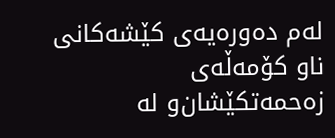له‌م ده‌وره‌یه‌ی‌ كێشه‌كانی‌ ناو كۆمه‌ڵه‌ی‌ زه‌حمه‌تكێشان‌و له‌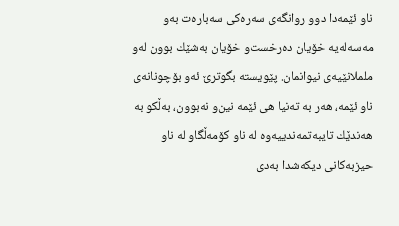ناو ئێمه‌دا دوو روانگه‌ی‌ سه‌ره‌كی‌ سه‌باره‌ت به‌و مه‌سه‌له‌یه‌ خۆیان ده‌رخست‌و خۆیان به‌شێك بوون له‌و ململانێیه‌ی‌ نیوانمان. پێویسته‌ بگوترێ‌ ئه‌و بۆچونانه‌ی‌ ناو ئێمه‌، هه‌ر به‌ ته‌نیا هی‌ ئێمه‌ نین‌و نه‌بوون، به‌ڵكو به‌ هه‌ندێك تایبه‌تمه‌ندییه‌وه‌ له‌ ناو كۆمه‌ڵگا‌و له‌ ناو حیزبه‌كانی‌ دیكه‌شدا به‌دی‌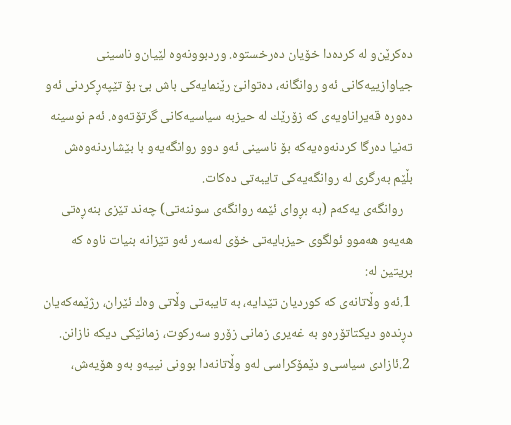ده‌كرێن‌و له‌ كرده‌دا خۆیان ده‌رخستوه‌. وردبوونه‌وه‌ لێیان‌و ناسینی‌ جیاوازییه‌كانی‌ ئه‌و روانگانه‌، ده‌توانێ‌ رێنمایه‌كی‌ باش بێ‌ بۆ تێپه‌ڕكردنی‌ ئه‌و ده‌وره‌ قه‌یراناویه‌ی‌ كه‌ زۆرێك له‌ حیزبه‌ سیاسیه‌كانی‌ گرتۆته‌وه‌. ئه‌م نوسینه‌ ته‌نیا ده‌رگا كردنه‌وه‌یه‌كه‌ بۆ ناسینی‌ ئه‌و دوو روانگه‌یه‌‌و با بێشاردنه‌وه‌ش بڵێم به‌رگری‌ له‌ روانگه‌یه‌كی‌ تایبه‌تی‌ ده‌كات.
   روانگه‌ی‌ یه‌كه‌م (به‌ بڕوای‌ ئێمه‌ روانگه‌ی‌ سوننه‌تی‌) چه‌ند تێزی‌ بنه‌ڕه‌تی‌ هه‌یه‌و هه‌موو ئولگوی‌ حیزبایه‌تی‌ خۆی‌ له‌سه‌ر ئه‌و تێزانه‌ بنیات ناوه‌ كه‌ بریتین له‌:
 1.ئه‌و وڵاتانه‌ی‌ كه‌ كوردیان تێدایه‌، به‌ تایبه‌تی‌ وڵاتی‌ وه‌ك ئێران، رژێمه‌كه‌یان دڕنده‌‌و دیكتاتۆره‌و به‌ غه‌یری‌ زمانی‌ زۆر‌و سه‌ركوت، زمانێكی‌ دیكه‌ نازانن.
 2.ئازادی‌ سیاسی‌‌و دێمۆكراسی‌ له‌و وڵاتانه‌دا بوونی‌ نییه‌و به‌و هۆیه‌ش،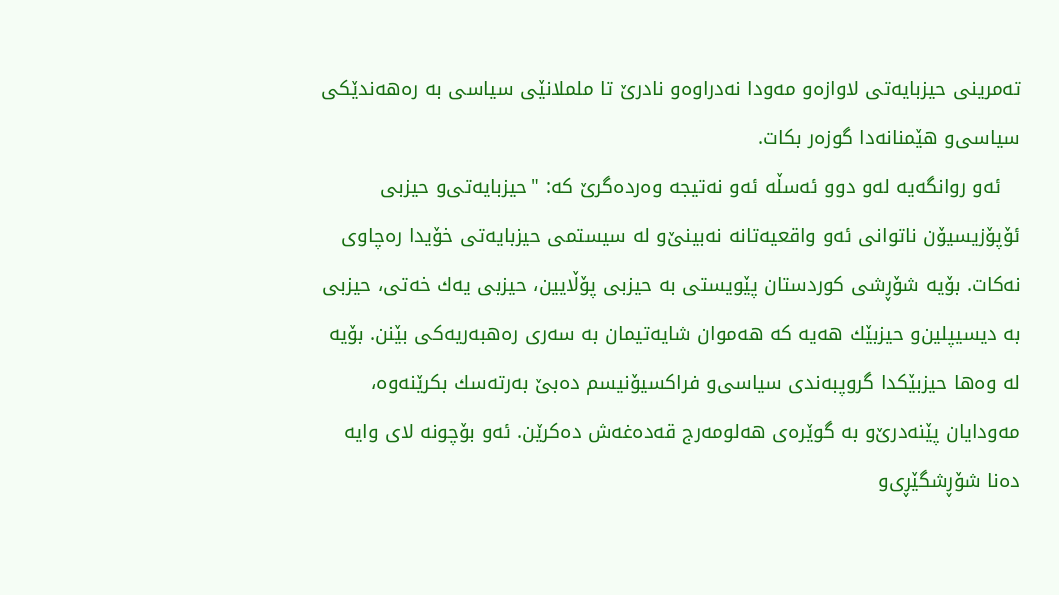ته‌مرینی‌ حیزبایه‌تی‌ لاوازه‌و مه‌ودا نه‌دراوه‌‌و نادرێ‌ تا ململانێی‌ سیاسی‌ به‌ ره‌هه‌ندێكی‌ سیاسی‌‌و هێمنانه‌دا گوزه‌ر بكات.
   ئه‌و روانگه‌یه‌ له‌و دوو ئه‌سڵه‌ ئه‌و نه‌تیجه‌ وه‌رده‌گرێ‌ كه‌: "حیزبایه‌تی‌‌و حیزبی‌ ئۆپۆزیسیۆن ناتوانی‌ ئه‌و واقعیه‌تانه‌ نه‌بینێ‌‌و له‌ سیستمی‌ حیزبایه‌تی‌ خۆیدا ره‌چاوی‌ نه‌كات. بۆیه‌ شۆڕشی‌ كوردستان پێویستی‌ به‌ حیزبی‌ پۆڵایین، حیزبی‌ یه‌ك خه‌تی‌، حیزبی‌ به‌ دیسیپلین‌و حیزبێك هه‌یه‌ كه‌ هه‌موان شایه‌تیمان به‌ سه‌ری‌ ره‌هبه‌ریه‌كی‌ بێنن. بۆیه‌ له‌ وه‌ها حیزبێكدا گروپبه‌ندی‌ سیاسی‌‌و فراكسیۆنیسم ده‌بێ‌ به‌رته‌سك بكرێنه‌وه‌، مه‌ودایان پێنه‌درێ‌‌و به‌ گوێره‌ی‌ هه‌لومه‌رج قه‌ده‌غه‌ش ده‌كرێن. ئه‌و بۆچونه‌ لای‌ وایه‌ ده‌نا شۆڕشگێڕی‌و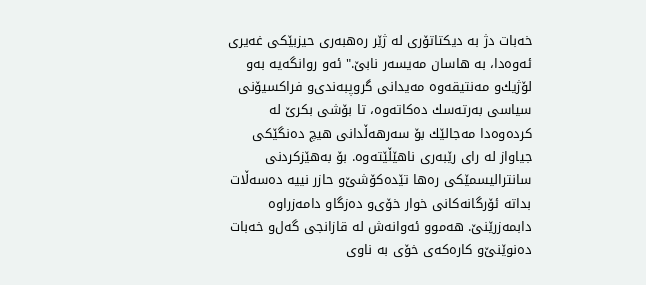خه‌بات دژ به‌ دیكتاتۆری‌ له‌ ژێر ره‌هبه‌ری‌ حیزبێكی‌ غه‌یری‌ ئه‌وه‌دا، به‌ هاسان مه‌یسه‌ر نابێ‌." ئه‌و روانگه‌یه‌ به‌و لۆژیك‌و مه‌نتیقه‌وه‌ مه‌یدانی‌ گروپبه‌ندی‌‌و فراكسیۆنی‌ سیاسی‌ به‌رته‌سك ده‌كاته‌وه‌، تا بۆشی‌ بكرێ‌ له‌ كرده‌وه‌دا مه‌جالێك بۆ سه‌رهه‌ڵدانی‌ هیچ ده‌نگێكی‌ جیاواز له‌ رای‌ رێبه‌ری‌ ناهێڵێته‌وه‌. بۆ به‌هێزكردنی‌ سانترالیسمێكی‌ ره‌ها تێده‌كۆشێ‌و حازر نییه‌ ده‌سه‌ڵات بداته‌ ئۆرگانه‌كانی‌ خوار خۆی‌و ده‌زگا‌و دامه‌زراوه‌ دابمه‌زرێنێ‌. هه‌موو ئه‌وانه‌ش له‌ قازانجی‌ گه‌ل‌و خه‌بات ده‌نوێنێ‌‌و كاره‌كه‌ی‌ خۆی‌ به‌ ناوی‌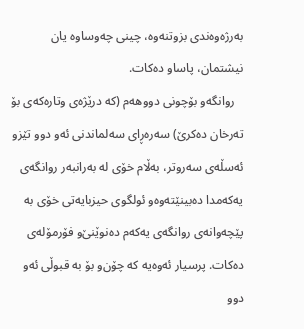به‌رژه‌وه‌ندی‌ بزوتنه‌وه‌، چینی‌ چه‌وساوه‌ یان نیشتمان، پاساو ده‌كات.
   روانگه‌‌و بۆچونی‌ دووهه‌م (كه‌ درێژه‌ی‌ وتاره‌كه‌ی‌ بۆ ته‌رخان ده‌كرێ‌) سه‌ره‌ڕای‌ سه‌لماندنی‌ ئه‌و دوو تێز‌و ئه‌سڵه‌ی‌ سه‌روتر، به‌ڵام خۆی‌ له‌ به‌رانبه‌ر روانگه‌ی‌ یه‌كه‌مدا ده‌بینێته‌وه‌و ئولگوی‌ حیزبایه‌تی‌ خۆی‌ به‌ پێچه‌وانه‌ی‌ روانگه‌ی‌ یه‌كه‌م ده‌نوێنێ‌‌و فۆرمۆله‌ی‌ ده‌كات. پرسیار ئه‌وه‌یه‌ كه‌ چۆن‌و بۆ به‌ قبوڵی‌ ئه‌و دوو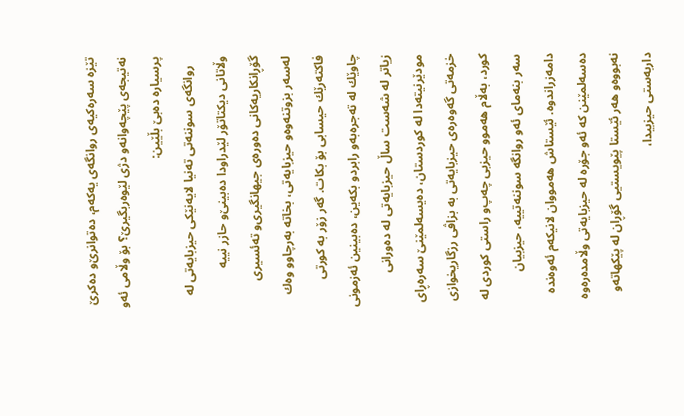تێزه‌ سه‌ره‌كیه‌ی‌ روانگه‌ی‌ یه‌كه‌م، ده‌توانرێ‌‌و ده‌كرێ‌ نه‌تیجه‌ی‌ پێچه‌وانه‌‌و دژی‌ لێوه‌ربگیرێ‌؟ بۆ وڵامی‌ ئه‌و پرسیاره‌ ده‌بێ‌ بڵێین:
   روانگه‌ی‌ سوننه‌تی‌ ته‌نیا لایه‌نێكی‌ حیزبایه‌تی‌ له‌ وڵاتانی‌ دیكتاتۆر لێدراودا ده‌بینێ‌‌و حازر نییه‌ گۆڕانكاریه‌كانی‌ ده‌وره‌ی‌ جیهانگیری‌‌و ته‌ئسیری‌ له‌سه‌ر بزوتنه‌وه‌‌و حیزبایه‌تی‌، بخاته‌ به‌رچاو‌و وه‌ك فاكته‌رێك حیسابی‌ بۆ بكات. گه‌ر زۆر به‌ كورتی‌ چاوێك له‌ ته‌جره‌به‌‌و رابردو بكه‌ین، ده‌بینین ئه‌زمونی‌ زیاتر له‌ شه‌ست ساڵ حیزبایه‌تی‌ له‌ ده‌ورانی‌ مودێرنیته‌دا له‌ كوردستان، ده‌یسه‌لمێنێ‌ سه‌ره‌ڕای‌ خزمه‌تی‌ گه‌وه‌ره‌ی‌ حیزبایه‌تی‌ به‌ بزاڤی‌ رزگاریخوازی‌ كورد، به‌ڵام هه‌موو حیزبی‌ چه‌پ‌و راستی‌ كوردی‌ له‌ سه‌ر بنه‌مای‌ ئه‌و روانگه‌ سوننه‌تییه‌، حیزبیان دامه‌زراندوه‌. ئێستاش هه‌مووان لانیكه‌م ئه‌وه‌نده‌ ده‌سه‌لمێنن كه‌ ئه‌و جۆره‌ له‌ حیزبایه‌تی‌ وڵامده‌ره‌وه‌ نه‌بووه‌‌و هه‌ر ئێستا پێویستیی‌ گۆڕان له‌ پێكهاته‌‌و داربه‌ستی‌ حیزبیدا،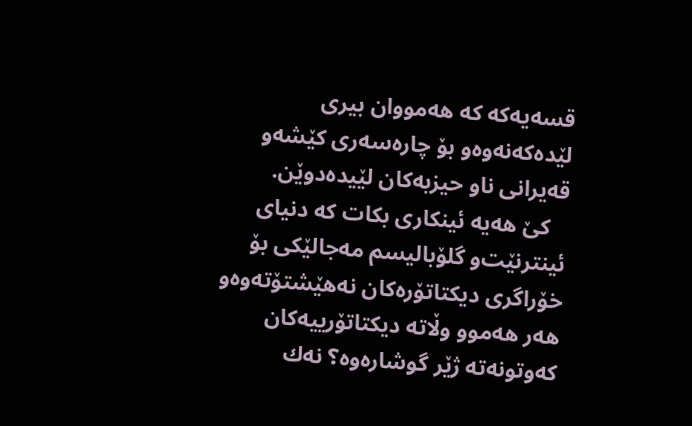قسه‌یه‌كه‌ كه‌ هه‌مووان بیری‌ لێده‌كه‌نه‌وه‌‌و بۆ چاره‌سه‌ری‌ كێشه‌‌و قه‌یرانی‌ ناو حیزبه‌كان لێیده‌دوێن.
   كێ‌ هه‌یه‌ ئینكاری‌ بكات كه‌ دنیای‌ ئینترنێت‌و گلۆبالیسم مه‌جالێكی‌ بۆ خۆراگری‌ دیكتاتۆره‌كان نه‌هێشتۆته‌وه‌‌و هه‌ر هه‌موو وڵاته‌ دیكتاتۆرییه‌كان كه‌وتونه‌ته‌ ژێر گوشاره‌وه‌؟ نه‌ك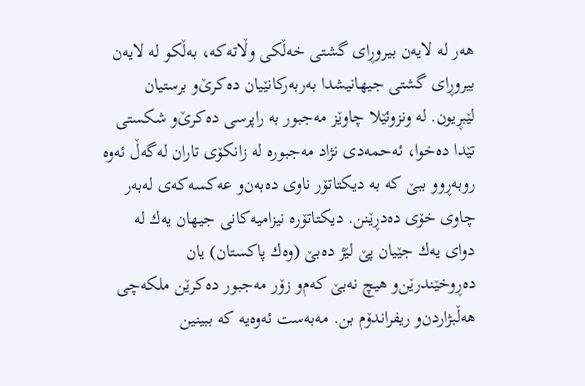هه‌ر له‌ لایه‌ن بیروڕای‌ گشتی‌ خه‌ڵكی‌ وڵاته‌كه‌، به‌ڵكو له‌ لایه‌ن بیروڕای‌ گشتی‌ جیهانیشدا به‌ربه‌ركانێیان ده‌كرێ‌‌و برستیان لێبڕیون. له‌ ونزوئێلا چاوێز مه‌جبور به‌ راپرسی‌ ده‌كرێ‌‌و شكستی‌ تێدا ده‌خوا، ئه‌حمه‌دی‌ نژاد مه‌جبوره‌ له‌ زانكۆی‌ تاران له‌گه‌ڵ ئه‌وه‌ روبه‌ڕوو ببێ‌ كه‌ به‌ دیكتاتۆر ناوی‌ ده‌به‌ن‌و عه‌كسه‌كه‌ی‌ له‌به‌ر چاوی‌ خۆی‌ ده‌دڕێنن. دیكتاتۆره‌ نیزامیه‌كانی‌ جیهان یه‌ك له‌ دوای‌ یه‌ك جێیان پێ‌ لێژ ده‌بێ‌ (وه‌ك پاكستان) یان ده‌ڕوخێندرێن‌و هیچ نه‌بێ‌ كه‌م‌و زۆر مه‌جبور ده‌كرێن ملكه‌چی‌ هه‌ڵبژاردن‌و ریفراندۆم بن. مه‌به‌ست ئه‌وه‌یه‌ كه‌ ببینین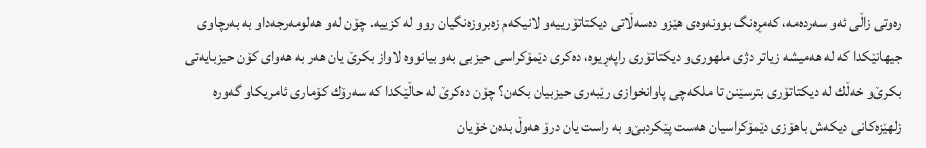ره‌وتی‌ زاڵی‌ ئه‌و سه‌رده‌مه‌، كه‌مڕه‌نگ بوونه‌وه‌ی‌ هێز‌و ده‌سه‌ڵاتی‌ دیكتاتۆرییه‌و لانیكه‌م زه‌بروزه‌نگیان روو له‌ كزییه‌. چۆن له‌و هه‌لومه‌رجه‌دا‌و به‌ به‌رچاوی‌ جیهانێكدا كه‌ له‌ هه‌میشه‌ زیاتر دژی‌ ملهوری‌‌و دیكتاتۆری‌ راپه‌ڕیوه‌، ده‌كری‌ دێمۆكراسی‌ حیزبی‌ به‌و بیانووه‌ لاواز بكرێ‌ یان هه‌ر به‌ هه‌وای‌ كۆن حیزبایه‌تی‌ بكرێ‌‌و خه‌ڵك له‌ دیكتاتۆری‌ بترسێنن تا ملكه‌چی‌ پاوانخوازی‌ رێبه‌ری‌ حیزبیان بكه‌ن؟ چۆن ده‌كرێ‌ له‌ حاڵێكدا كه‌ سه‌رۆك كۆماری‌ ئامریكا‌و گه‌وره‌ زلهێزه‌كانی‌ دیكه‌ش باهۆزی‌ دێمۆكراسیان هه‌ست پێكردبێ‌‌و به‌ راست یان درۆ هه‌وڵ بده‌ن خۆیان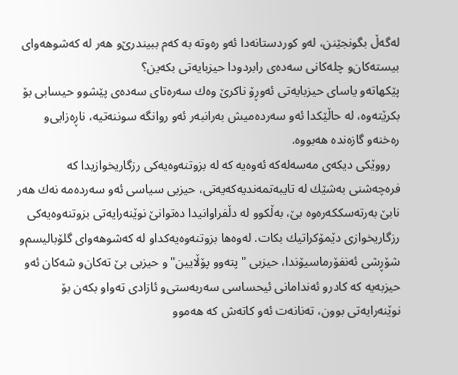له‌گه‌ڵ بگونجێنن، له‌و كوردستانه‌دا ئه‌و ره‌وته‌ به‌ كه‌م ببیندرێ‌‌و هه‌ر له‌ كه‌شوهه‌وای‌ بیسته‌كان‌و چله‌كانی‌ سه‌ده‌ی‌ رابردودا حیزبایه‌تی‌ بكه‌ین؟
پێكهاته‌‌و یاسای حیزبایه‌تی‌ ئه‌وڕۆ ناكرێ‌ وه‌ك سه‌ره‌تای‌ سه‌ده‌ی‌ پێشوو حیسابی‌ بۆ بكرێته‌وه‌، له‌ حاڵێكدا ئه‌و سه‌رده‌میش به‌رانبه‌ر ئه‌و روانگه‌ سوننه‌تیه‌، ناڕه‌زایی‌‌و ره‌خنه‌‌و گازه‌نده‌ هه‌بووه‌.
   رووێكی‌ دیكه‌ی‌ مه‌سه‌له‌كه‌ ئه‌وه‌یه‌ كه‌ له‌ بزوتنه‌وه‌یه‌كی‌ رزگاریخوازیدا كه‌ فره‌چه‌شنی‌ به‌شێك له‌ تایبه‌تمه‌ندیه‌كه‌یه‌تی‌، حیزبی‌ سیاسی‌ ئه‌و سه‌رده‌مه‌ نه‌ك هه‌ر نابێ‌ به‌رته‌سككه‌ره‌وه‌ بێ‌، به‌ڵكوو له‌ دڵفراوانیدا ده‌توانێ‌ نوێنه‌رایه‌تی‌ بزوتنه‌وه‌یه‌كی‌ رزگاریخوازی‌ دێمۆكراتیك بكات. له‌وه‌ها بزوتنه‌وه‌یه‌كدا‌و له‌ كه‌شوهه‌وای‌ گلۆبالیسم‌و شۆڕشی‌ ئه‌نفۆرماسیۆندا، حیزبی‌ "پته‌و‌و پۆڵایین"و حیزبی‌ بێ‌ ته‌كان‌و شه‌كان ئه‌و حیزبه‌یه‌ كه‌ كادر‌و ئه‌ندامانی‌ ئیحساسی‌ سه‌ربه‌ستی‌‌و ئازادی‌ ته‌واو بكه‌ن بۆ نوێنه‌رایه‌تی‌ بوون، ته‌نانه‌ت ئه‌و كاته‌ش كه‌ هه‌موو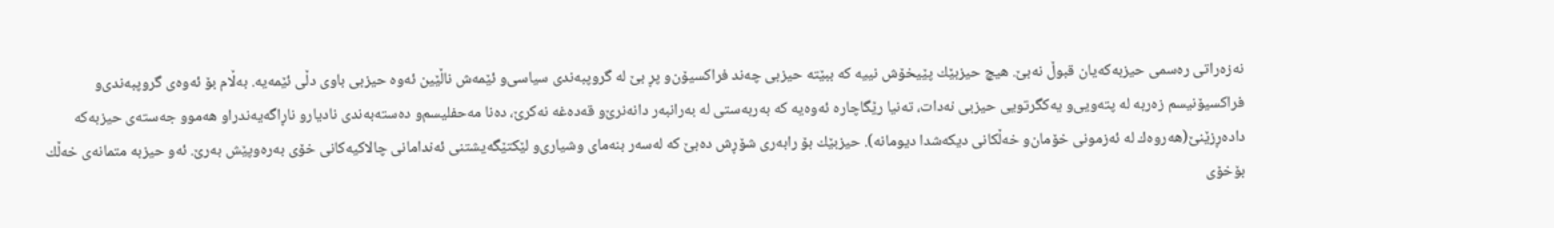نه‌زه‌راتی‌ ره‌سمی‌ حیزبه‌كه‌یان قبوڵ نه‌بێ‌. هیچ حیزبێك پێیخۆش نییه‌ كه‌ ببێته‌ حیزبی‌ چه‌ند فراكسیۆن‌و پڕ بێ‌ له‌ گروپبه‌ندی‌ سیاسی‌و ئێمه‌ش ناڵێین ئه‌وه‌ حیزبی‌ باوی‌ دڵی‌ ئێمه‌یه‌. به‌ڵام بۆ ئه‌وه‌ی‌ گروپبه‌ندی‌‌و فراكسیۆنیسم زه‌ربه‌ له‌ پته‌ویی‌‌و یه‌كگرتویی‌ حیزبی‌ نه‌دات، ته‌نیا رێگاچاره‌ ئه‌وه‌یه‌ كه‌ به‌ربه‌ستی‌ له‌ به‌رانبه‌ر دانه‌نرێ‌‌و قه‌ده‌غه‌ نه‌كرێ‌، ده‌نا مه‌حفلیسم‌و ده‌سته‌به‌ندی‌ نادیار‌و ناڕاگه‌یه‌ندراو هه‌موو جه‌سته‌ی‌ حیزبه‌كه‌ داده‌ڕزێنێ‌(هه‌روه‌ك له‌ ئه‌زمونی‌ خۆمان‌و خه‌ڵكانی‌ دیكه‌شدا دیومانه‌). حیزبێك بۆ رابه‌ری‌ شۆڕش ده‌بێ‌ كه‌ له‌سه‌ر بنه‌مای‌ وشیاری‌‌و لێكتێگه‌یشتنی‌ ئه‌ندامانی‌ چالاكیه‌كانی‌ خۆی‌ به‌ره‌وپێش به‌رێ‌. ئه‌و حیزبه‌ متمانه‌ی‌ خه‌ڵك بۆخۆی‌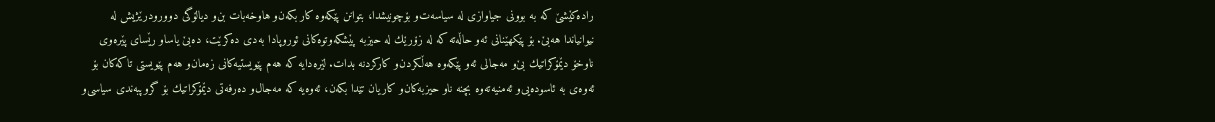راده‌كێشێ‌ كه‌ به‌ بوونی‌ جیاوازی‌ له‌ سیاسه‌ت‌و بۆچونیشدا، بتوانن پێكه‌وه‌ كار بكه‌ن‌و هاوخه‌بات بن‌و دیالۆگی‌ دوورودرێژیش له‌ نیوانیاندا هه‌بێ‌. بۆ پێكهێنانی‌ ئه‌و حاڵه‌ته‌ كه‌ له‌ زۆرێك له‌ حیزبه‌ پێشكه‌وتوه‌كانی‌ ئوروپادا به‌دی‌ ده‌كرێت، ده‌بێ‌ یاسا‌و رێسای‌ پێره‌وی‌ ناوخۆ دێمۆكراتیك بێ‌‌و مه‌جالی‌ ئه‌و پێكه‌وه‌ هه‌ڵكردن‌و كاركردنه‌ بدات. لێره‌دایه‌ كه‌ هه‌م پێویستیه‌كانی‌ زه‌مان‌و هه‌م پێویستی‌ تاكه‌كان بۆ ئه‌وه‌ی‌ به‌ ئاسوده‌یی‌‌و ئه‌منیه‌ته‌وه‌ بچنه‌ ناو حیزبه‌كان‌و كاریان تێدا بكه‌ن، ئه‌وه‌یه‌ كه‌ مه‌جال‌و ده‌رفه‌تی‌ دێمۆكراتیك بۆ گروپبه‌ندی‌ سیاسی‌‌و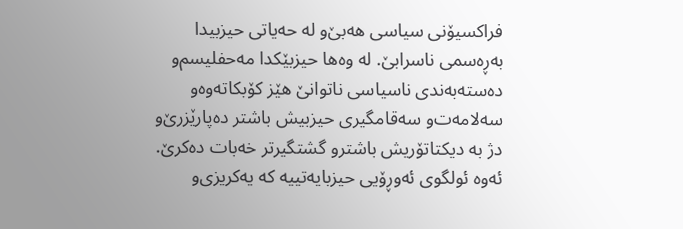فراكسیۆنی‌ سیاسی‌ هه‌بێ‌‌و له‌ حه‌یاتی‌ حیزبیدا به‌ڕه‌سمی‌ ناسرابێ‌. له‌ وه‌ها حیزبێكدا مه‌حفلیسم‌و ده‌سته‌به‌ندی ناسیاسی‌ ناتوانێ‌ هێز كۆبكاته‌وه‌‌و سه‌لامه‌ت‌و سه‌قامگیری‌ حیزبیش باشتر ده‌پارێزرێ‌‌و دژ به‌ دیكتاتۆریش باشتر‌و گشتگیرتر خه‌بات ده‌كرێ‌. ئه‌وه‌ ئولگوی‌ ئه‌وڕۆیی‌ حیزبایه‌تییه‌ كه‌ یه‌كریزی‌‌و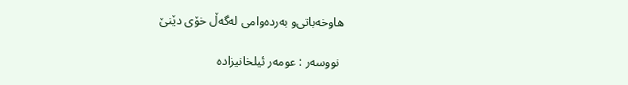هاوخه‌باتی‌‌و به‌رده‌وامی‌ له‌گه‌ڵ خۆی‌ دێنێ

 نووسه‌ر : عومه‌ر ئیلخانیزاده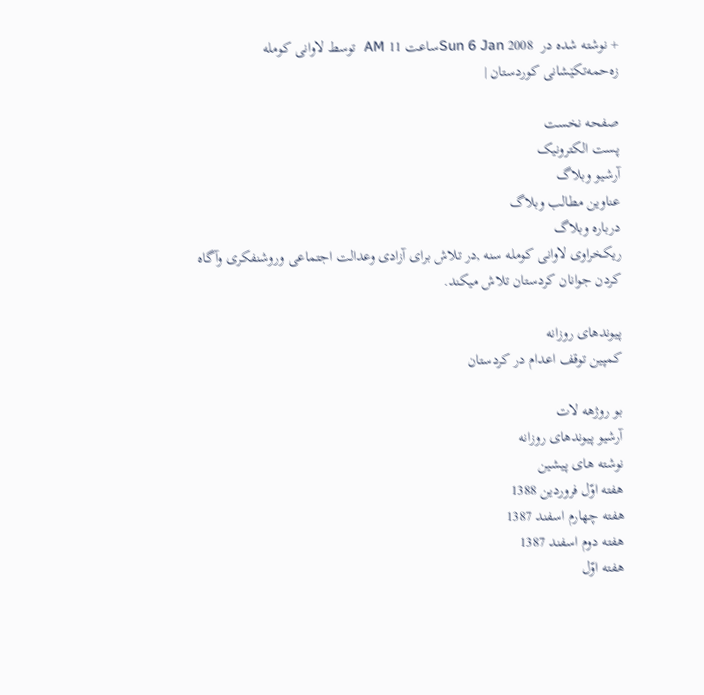+ نوشته شده در  Sun 6 Jan 2008ساعت 11 AM  توسط لاوانی کومله زه‌حمه‌تكێشانی‌ کوردستان |

صفحه نخست
پست الکترونیک
آرشیو وبلاگ
عناوین مطالب وبلاگ
درباره وبلاگ
ریکخراوی لاوانی کومله سنه ,در تلاش برای آزادی وعدالت اجتماعی وروشنفکری وآگاه کردن جوانان کردستان تلاش میکند.

پیوندهای روزانه
کمپین توقف اعدام در کردستان

بو روژهه لات
آرشیو پیوندهای روزانه
نوشته های پیشین
هفته اوّل فروردین 1388
هفته چهارم اسفند 1387
هفته دوم اسفند 1387
هفته اوّل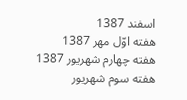اسفند 1387
هفته اوّل مهر 1387
هفته چهارم شهریور 1387
هفته سوم شهریور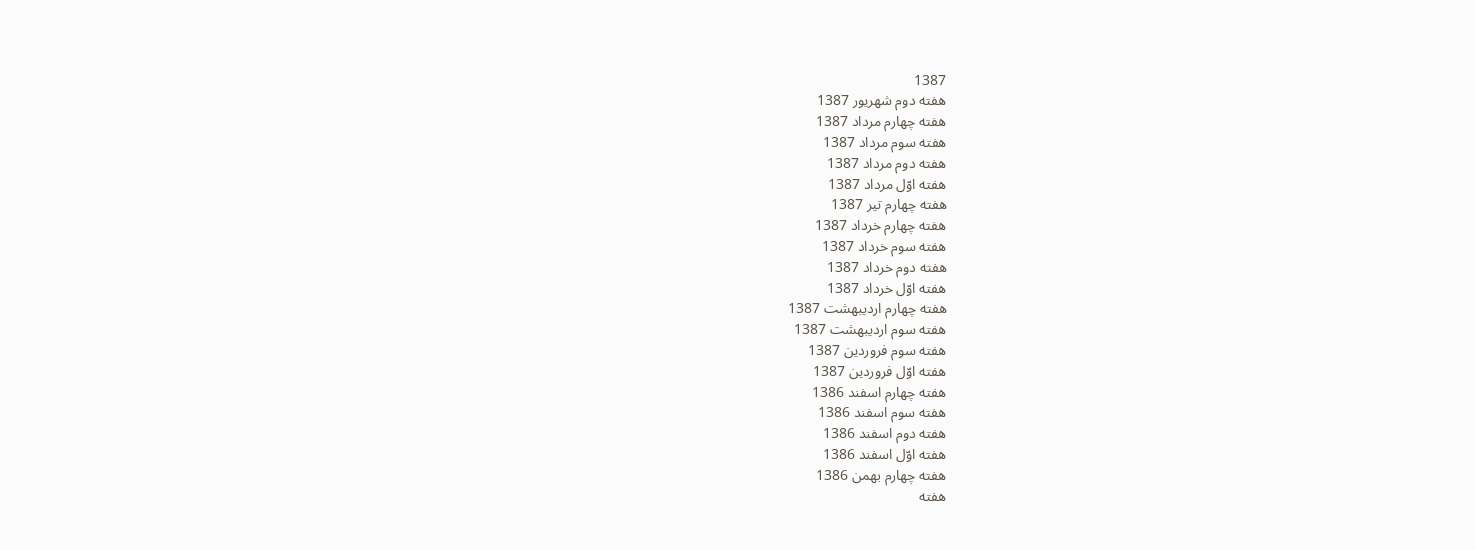1387
هفته دوم شهریور 1387
هفته چهارم مرداد 1387
هفته سوم مرداد 1387
هفته دوم مرداد 1387
هفته اوّل مرداد 1387
هفته چهارم تیر 1387
هفته چهارم خرداد 1387
هفته سوم خرداد 1387
هفته دوم خرداد 1387
هفته اوّل خرداد 1387
هفته چهارم اردیبهشت 1387
هفته سوم اردیبهشت 1387
هفته سوم فروردین 1387
هفته اوّل فروردین 1387
هفته چهارم اسفند 1386
هفته سوم اسفند 1386
هفته دوم اسفند 1386
هفته اوّل اسفند 1386
هفته چهارم بهمن 1386
هفته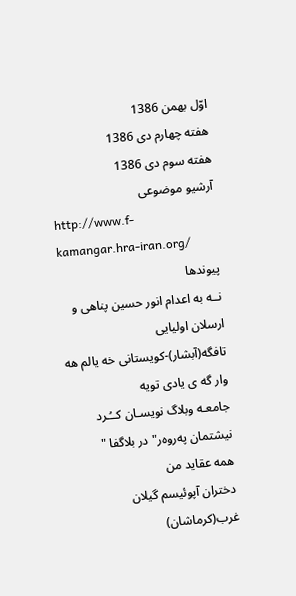اوّل بهمن 1386
هفته چهارم دی 1386
هفته سوم دی 1386
آرشیو موضوعی
http://www.f-kamangar.hra-iran.org/
پیوندها
نــه به اعدام انور حسین پناهی و ارسلان اولیایی
تافگه(آبشار)-کویستانی خه یالم هه وار گه ی یادی تویه
جامعـه وبلاگ نویسـان كــُـرد
نیشتمان پەروەر"در بلاگفا "
همه عقايد من
دختران آپوئیسم گیلان غرب(کرماشان)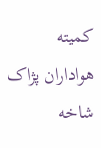کمیته هواداران پژاک شاخه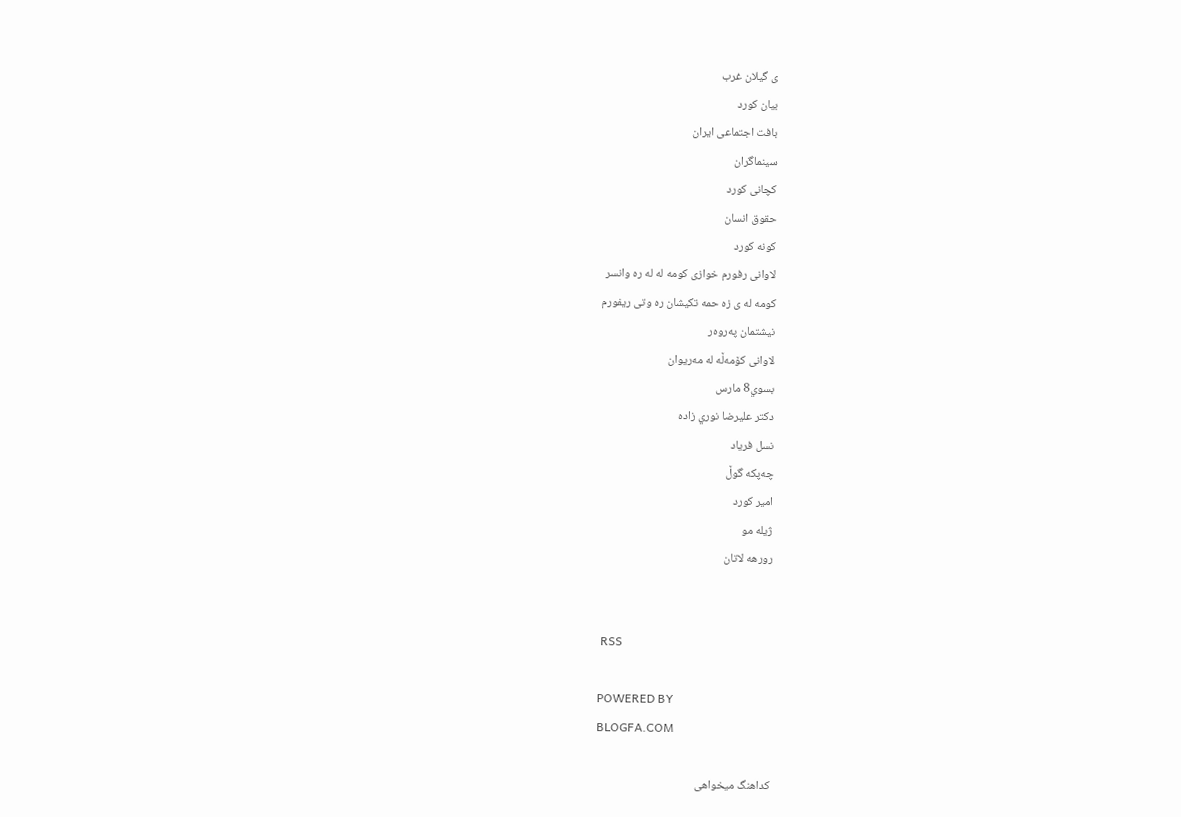ی گیلان غرب
بیان کورد
بافت اجتماعی ایران
سینماگران
کچانی کورد
حقوق انسان
كونه‌ كورد‌
لاوانی رفورم خوازی کومه له له ره وانسر
کومه له ی زه حمه تکیشان ره وتی ریفورم
نيشتمان په‌روه‌ر
لاوانی كۆمەڵە لە مەریوان
بسوي8 مارس
دكتر عليرضا نوري زاده
نسل فرياد
چه‌پکه‌ گوڵ
امير كورد
ژیله مو
رورهه لاتان


 RSS

POWERED BY
BLOGFA.COM

کداهنگ میخواهی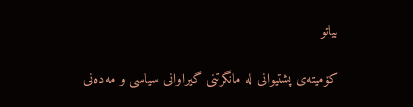بیاتو

کۆمیته‌ی پشتیوانی له مانگرتنی گیراوانی سیاسی و مه‌ده‌نی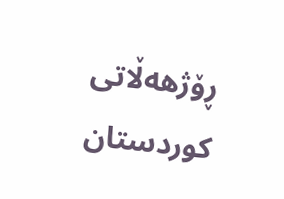ڕۆژهه‌ڵاتی کوردستان